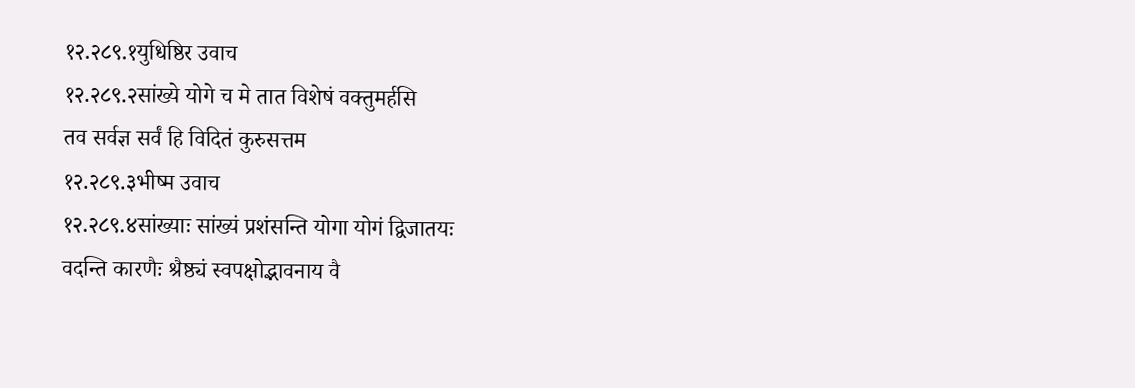१२.२८९.१युधिष्ठिर उवाच
१२.२८९.२सांख्ये योगे च मे तात विशेषं वक्तुमर्हसि
तव सर्वज्ञ सर्वं हि विदितं कुरुसत्तम
१२.२८९.३भीष्म उवाच
१२.२८९.४सांख्याः सांख्यं प्रशंसन्ति योगा योगं द्विजातयः
वदन्ति कारणैः श्रैष्ठ्यं स्वपक्षोद्भावनाय वै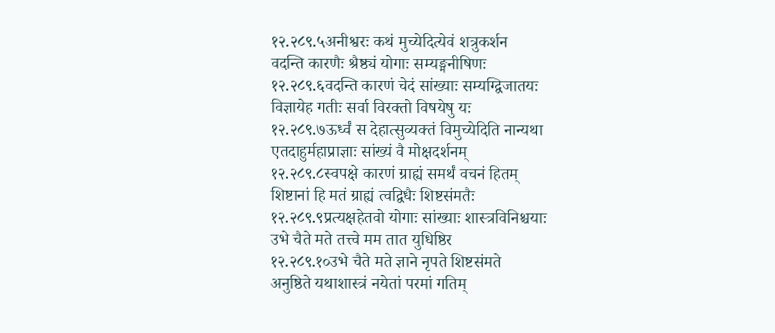१२.२८९.५अनीश्वरः कथं मुच्येदित्येवं शत्रुकर्शन
वदन्ति कारणैः श्रैष्ठ्यं योगाः सम्यङ्मनीषिणः
१२.२८९.६वदन्ति कारणं चेदं सांख्याः सम्यग्द्विजातयः
विज्ञायेह गतीः सर्वा विरक्तो विषयेषु यः
१२.२८९.७ऊर्ध्वं स देहात्सुव्यक्तं विमुच्येदिति नान्यथा
एतदाहुर्महाप्राज्ञाः सांख्यं वै मोक्षदर्शनम्
१२.२८९.८स्वपक्षे कारणं ग्राह्यं समर्थं वचनं हितम्
शिष्टानां हि मतं ग्राह्यं त्वद्विधैः शिष्टसंमतैः
१२.२८९.९प्रत्यक्षहेतवो योगाः सांख्याः शास्त्रविनिश्चयाः
उभे चैते मते तत्त्वे मम तात युधिष्ठिर
१२.२८९.१०उभे चैते मते ज्ञाने नृपते शिष्टसंमते
अनुष्ठिते यथाशास्त्रं नयेतां परमां गतिम्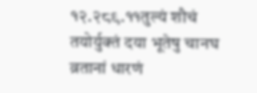१२.२८९.११तुल्यं शौचं तयोर्युक्तं दया भूतेषु चानघ
व्रतानां धारणं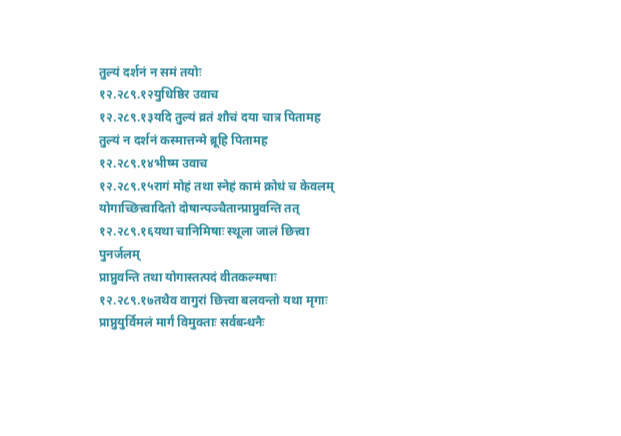तुल्यं दर्शनं न समं तयोः
१२.२८९.१२युधिष्ठिर उवाच
१२.२८९.१३यदि तुल्यं व्रतं शौचं दया चात्र पितामह
तुल्यं न दर्शनं कस्मात्तन्मे ब्रूहि पितामह
१२.२८९.१४भीष्म उवाच
१२.२८९.१५रागं मोहं तथा स्नेहं कामं क्रोधं च केवलम्
योगाच्छित्त्वादितो दोषान्पञ्चैतान्प्राप्नुवन्ति तत्
१२.२८९.१६यथा चानिमिषाः स्थूला जालं छित्त्वा पुनर्जलम्
प्राप्नुवन्ति तथा योगास्तत्पदं वीतकल्मषाः
१२.२८९.१७तथैव वागुरां छित्त्वा बलवन्तो यथा मृगाः
प्राप्नुयुर्विमलं मार्गं विमुक्ताः सर्वबन्धनैः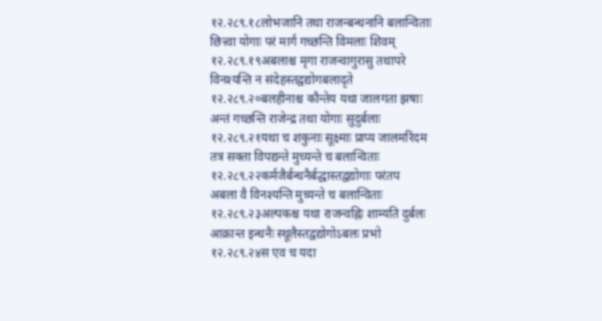१२.२८९.१८लोभजानि तथा राजन्बन्धनानि बलान्विताः
छित्त्वा योगाः परं मार्गं गच्छन्ति विमलाः शिवम्
१२.२८९.१९अबलाश्च मृगा राजन्वागुरासु तथापरे
विनश्यन्ति न संदेहस्तद्वद्योगबलादृते
१२.२८९.२०बलहीनाश्च कौन्तेय यथा जालगता झषाः
अन्तं गच्छन्ति राजेन्द्र तथा योगाः सुदुर्बलाः
१२.२८९.२१यथा च शकुनाः सूक्ष्माः प्राप्य जालमरिंदम
तत्र सक्ता विपद्यन्ते मुच्यन्ते च बलान्विताः
१२.२८९.२२कर्मजैर्बन्धनैर्बद्धास्तद्वद्योगाः परंतप
अबला वै विनश्यन्ति मुच्यन्ते च बलान्विताः
१२.२८९.२३अल्पकश्च यथा राजन्वह्निः शाम्यति दुर्बलः
आक्रान्त इन्धनैः स्थूलैस्तद्वद्योगोऽबलः प्रभो
१२.२८९.२४स एव च यदा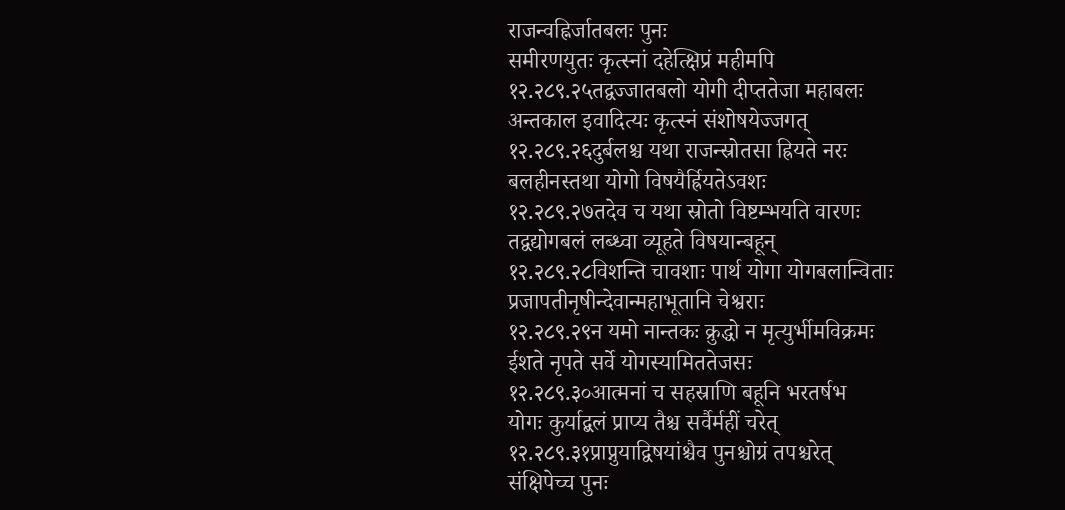राजन्वह्निर्जातबलः पुनः
समीरणयुतः कृत्स्नां दहेत्क्षिप्रं महीमपि
१२.२८९.२५तद्वज्जातबलो योगी दीप्ततेजा महाबलः
अन्तकाल इवादित्यः कृत्स्नं संशोषयेज्जगत्
१२.२८९.२६दुर्बलश्च यथा राजन्स्रोतसा ह्रियते नरः
बलहीनस्तथा योगो विषयैर्ह्रियतेऽवशः
१२.२८९.२७तदेव च यथा स्रोतो विष्टम्भयति वारणः
तद्वद्योगबलं लब्ध्वा व्यूहते विषयान्बहून्
१२.२८९.२८विशन्ति चावशाः पार्थ योगा योगबलान्विताः
प्रजापतीनृषीन्देवान्महाभूतानि चेश्वराः
१२.२८९.२९न यमो नान्तकः क्रुद्धो न मृत्युर्भीमविक्रमः
ईशते नृपते सर्वे योगस्यामिततेजसः
१२.२८९.३०आत्मनां च सहस्राणि बहूनि भरतर्षभ
योगः कुर्याद्बलं प्राप्य तैश्च सर्वैर्महीं चरेत्
१२.२८९.३१प्राप्नुयाद्विषयांश्चैव पुनश्चोग्रं तपश्चरेत्
संक्षिपेच्च पुनः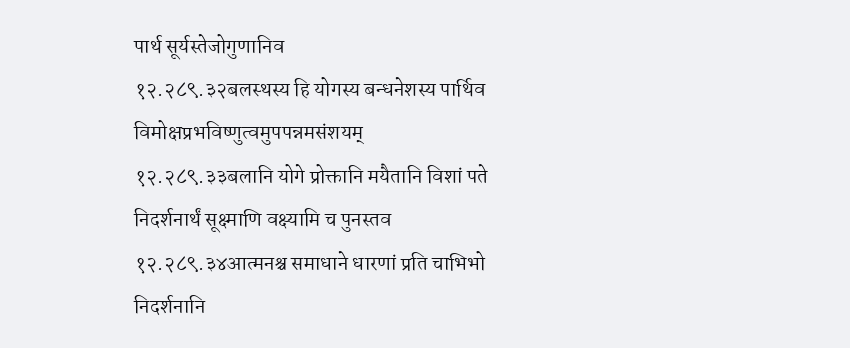पार्थ सूर्यस्तेजोगुणानिव
१२.२८९.३२बलस्थस्य हि योगस्य बन्धनेशस्य पार्थिव
विमोक्षप्रभविष्णुत्वमुपपन्नमसंशयम्
१२.२८९.३३बलानि योगे प्रोक्तानि मयैतानि विशां पते
निदर्शनार्थं सूक्ष्माणि वक्ष्यामि च पुनस्तव
१२.२८९.३४आत्मनश्च समाधाने धारणां प्रति चाभिभो
निदर्शनानि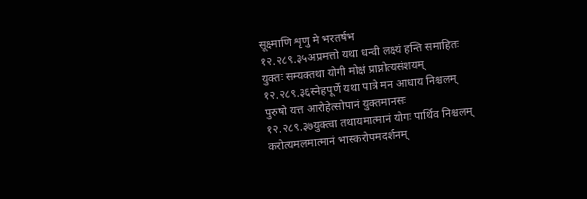सूक्ष्माणि शृणु मे भरतर्षभ
१२.२८९.३५अप्रमत्तो यथा धन्वी लक्ष्यं हन्ति समाहितः
युक्तः सम्यक्तथा योगी मोक्षं प्राप्नोत्यसंशयम्
१२.२८९.३६स्नेहपूर्णे यथा पात्रे मन आधाय निश्चलम्
पुरुषो यत्त आरोहेत्सोपानं युक्तमानसः
१२.२८९.३७युक्त्वा तथायमात्मानं योगः पार्थिव निश्चलम्
करोत्यमलमात्मानं भास्करोपमदर्शनम्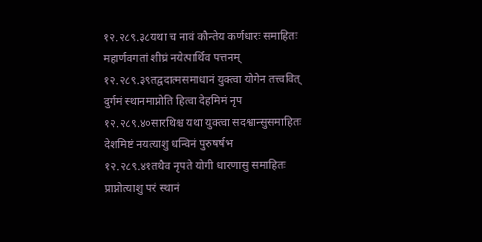१२.२८९.३८यथा च नावं कौन्तेय कर्णधारः समाहितः
महार्णवगतां शीघ्रं नयेत्पार्थिव पत्तनम्
१२.२८९.३९तद्वदात्मसमाधानं युक्त्वा योगेन तत्त्ववित्
दुर्गमं स्थानमाप्नोति हित्वा देहमिमं नृप
१२.२८९.४०सारथिश्च यथा युक्त्वा सदश्वान्सुसमाहितः
देशमिष्टं नयत्याशु धन्विनं पुरुषर्षभ
१२.२८९.४१तथैव नृपते योगी धारणासु समाहितः
प्राप्नोत्याशु परं स्थानं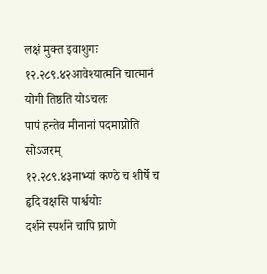लक्षं मुक्त इवाशुगः
१२.२८९.४२आवेश्यात्मनि चात्मानं योगी तिष्ठति योऽचलः
पापं हन्तेव मीनानां पदमाप्नोति सोऽजरम्
१२.२८९.४३नाभ्यां कण्ठे च शीर्षे च हृदि वक्षसि पार्श्वयोः
दर्शने स्पर्शने चापि घ्राणे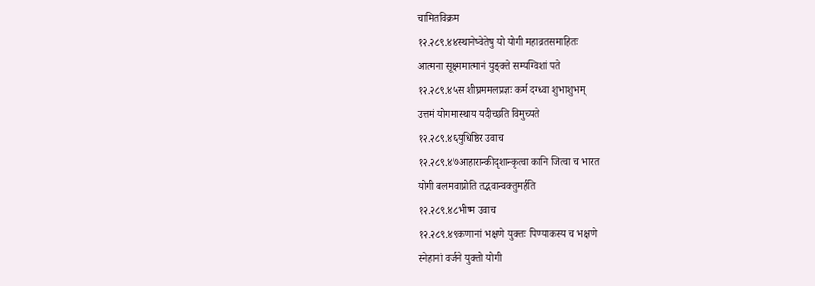चामितविक्रम
१२.२८९.४४स्थानेष्वेतेषु यो योगी महाव्रतसमाहितः
आत्मना सूक्ष्ममात्मानं युङ्क्ते सम्यग्विशां पते
१२.२८९.४५स शीघ्रममलप्रज्ञः कर्म दग्ध्वा शुभाशुभम्
उत्तमं योगमास्थाय यदीच्छति विमुच्यते
१२.२८९.४६युधिष्ठिर उवाच
१२.२८९.४७आहारान्कीदृशान्कृत्वा कानि जित्वा च भारत
योगी बलमवाप्नोति तद्भवान्वक्तुमर्हति
१२.२८९.४८भीष्म उवाच
१२.२८९.४९कणानां भक्षणे युक्तः पिण्याकस्य च भक्षणे
स्नेहानां वर्जने युक्तो योगी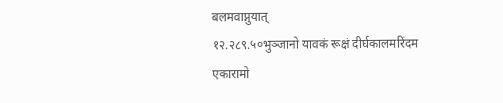बलमवाप्नुयात्
१२.२८९.५०भुञ्जानो यावकं रूक्षं दीर्घकालमरिंदम
एकारामो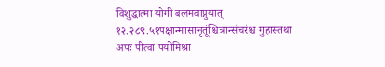विशुद्धात्मा योगी बलमवाप्नुयात्
१२.२८९.५१पक्षान्मासानृतूंश्चित्रान्संचरंश्च गुहास्तथा
अपः पीत्वा पयोमिश्रा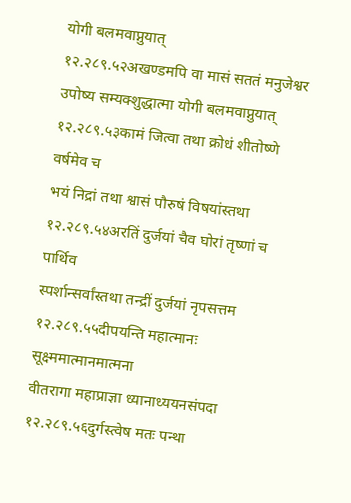योगी बलमवाप्नुयात्
१२.२८९.५२अखण्डमपि वा मासं सततं मनुजेश्वर
उपोष्य सम्यक्शुद्धात्मा योगी बलमवाप्नुयात्
१२.२८९.५३कामं जित्वा तथा क्रोधं शीतोष्णे वर्षमेव च
भयं निद्रां तथा श्वासं पौरुषं विषयांस्तथा
१२.२८९.५४अरतिं दुर्जयां चैव घोरां तृष्णां च पार्थिव
स्पर्शान्सर्वांस्तथा तन्द्रीं दुर्जयां नृपसत्तम
१२.२८९.५५दीपयन्ति महात्मानः सूक्ष्ममात्मानमात्मना
वीतरागा महाप्राज्ञा ध्यानाध्ययनसंपदा
१२.२८९.५६दुर्गस्त्वेष मतः पन्था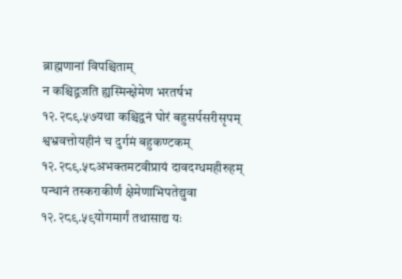ब्राह्मणानां विपश्चिताम्
न कश्चिद्व्रजति ह्यस्मिन्क्षेमेण भरतर्षभ
१२.२८९.५७यथा कश्चिद्वनं घोरं बहुसर्पसरीसृपम्
श्वभ्रवत्तोयहीनं च दुर्गमं बहुकण्टकम्
१२.२८९.५८अभक्तमटवीप्रायं दावदग्धमहीरुहम्
पन्थानं तस्कराकीर्णं क्षेमेणाभिपतेद्युवा
१२.२८९.५९योगमार्गं तथासाद्य यः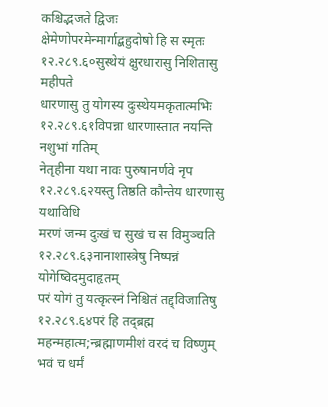कश्चिद्भजते द्विजः
क्षेमेणोपरमेन्मार्गाद्बहुदोषो हि स स्मृतः
१२.२८९.६०सुस्थेयं क्षुरधारासु निशितासु महीपते
धारणासु तु योगस्य दुःस्थेयमकृतात्मभिः
१२.२८९.६१विपन्ना धारणास्तात नयन्ति नशुभां गतिम्
नेतृहीना यथा नावः पुरुषानर्णवे नृप
१२.२८९.६२यस्तु तिष्ठति कौन्तेय धारणासु यथाविधि
मरणं जन्म दुःखं च सुखं च स विमुञ्चति
१२.२८९.६३नानाशास्त्रेषु निष्पन्नं योगेष्विदमुदाहृतम्
परं योगं तु यत्कृत्स्नं निश्चितं तद्द्विजातिषु
१२.२८९.६४परं हि तद्ब्रह्म महन्महात्म;न्ब्रह्माणमीशं वरदं च विष्णुम्
भवं च धर्मं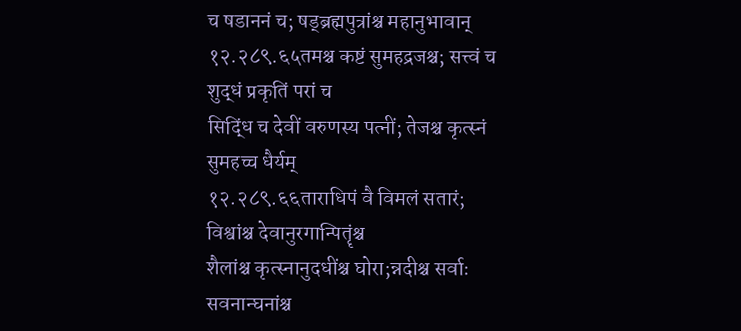च षडाननं च; षड्ब्रह्मपुत्रांश्च महानुभावान्
१२.२८९.६५तमश्च कष्टं सुमहद्रजश्च; सत्त्वं च शुद्धं प्रकृतिं परां च
सिद्धिं च देवीं वरुणस्य पत्नीं; तेजश्च कृत्स्नं सुमहच्च धैर्यम्
१२.२८९.६६ताराधिपं वै विमलं सतारं; विश्वांश्च देवानुरगान्पितॄंश्च
शैलांश्च कृत्स्नानुदधींश्च घोरा;न्नदीश्च सर्वाः सवनान्घनांश्च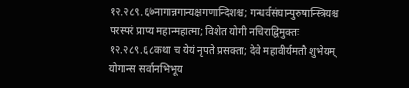१२.२८९.६७नागान्नगान्यक्षगणान्दिशश्च; गन्धर्वसंघान्पुरुषान्स्त्रियश्च
परस्परं प्राप्य महान्महात्मा; विशेत योगी नचिराद्विमुक्तः
१२.२८९.६८कथा च येयं नृपते प्रसक्ता; देवे महावीर्यमतौ शुभेयम्
योगान्स सर्वानभिभूय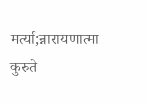मर्त्या;न्नारायणात्मा कुरुते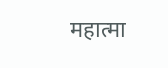महात्मा